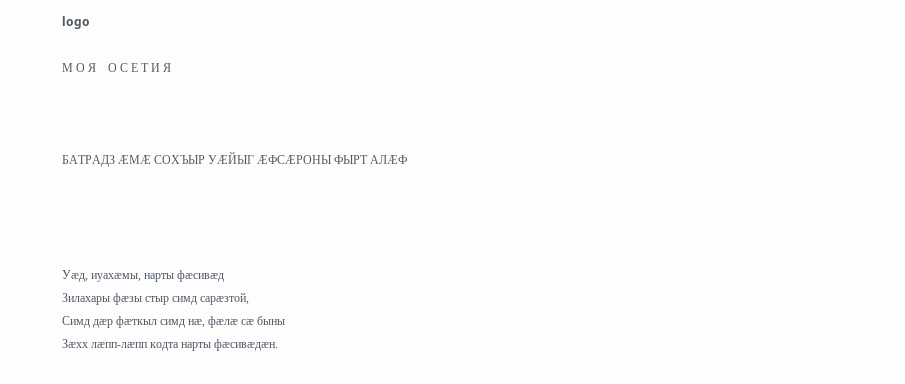logo

М О Я    О С Е Т И Я



БАТРАДЗ ÆМÆ СОХЪЫР УÆЙЫГ ÆФСÆРОНЫ ФЫРТ АЛÆФ




Уæд, иуахæмы, нарты фæсивæд
Зилахары фæзы стыр симд сарæзтой,
Симд дæр фæткыл симд нæ, фæлæ сæ быны
Зæхх лæпп-лæпп кодта нарты фæсивæдæн.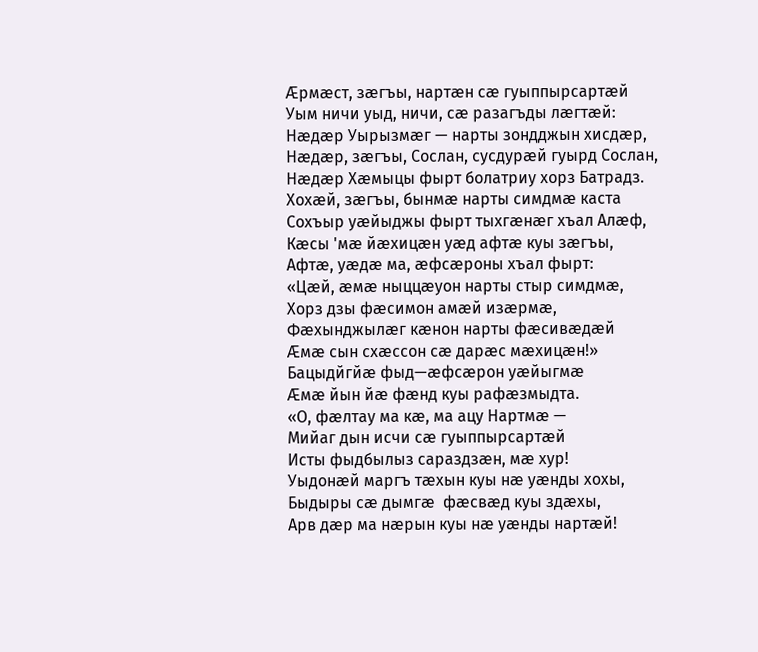Æрмæст, зæгъы, нартæн сæ гуыппырсартæй
Уым ничи уыд, ничи, сæ разагъды лæгтæй:
Нæдæр Уырызмæг — нарты зондджын хисдæр,
Нæдæр, зæгъы, Сослан, сусдурæй гуырд Сослан,
Нæдæр Хæмыцы фырт болатриу хорз Батрадз.
Хохæй, зæгъы, бынмæ нарты симдмæ каста
Сохъыр уæйыджы фырт тыхгæнæг хъал Алæф,
Кæсы 'мæ йæхицæн уæд афтæ куы зæгъы,
Афтæ, уæдæ ма, æфсæроны хъал фырт:
«Цæй, æмæ ныццæуон нарты стыр симдмæ,
Хорз дзы фæсимон амæй изæрмæ,
Фæхынджылæг кæнон нарты фæсивæдæй
Æмæ сын схæссон сæ дарæс мæхицæн!»
Бацыдйгйæ фыд—æфсæрон уæйыгмæ
Æмæ йын йæ фæнд куы рафæзмыдта.
«О, фæлтау ма кæ, ма ацу Нартмæ —
Мийаг дын исчи сæ гуыппырсартæй
Исты фыдбылыз сараздзæн, мæ хур!
Уыдонæй маргъ тæхын куы нæ уæнды хохы,
Быдыры сæ дымгæ  фæсвæд куы здæхы,
Арв дæр ма нæрын куы нæ уæнды нартæй!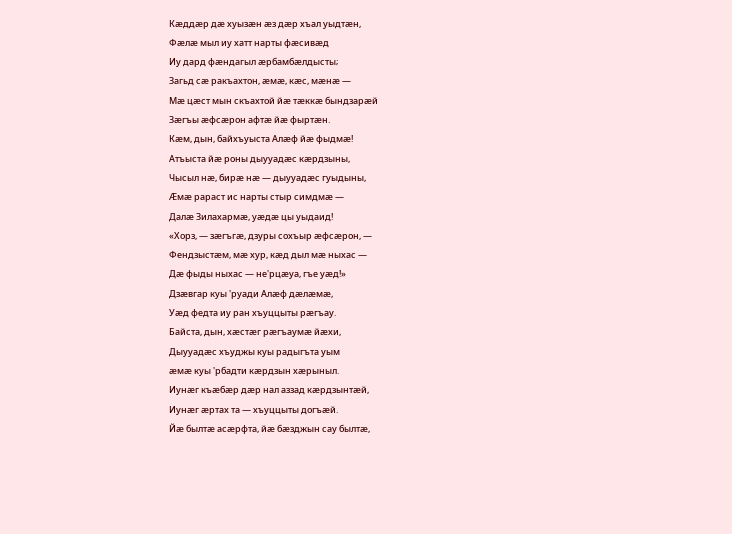Кæддæр дæ хуызæн æз дæр хъал уыдтæн,
Фæлæ мыл иу хатт нарты фæсивæд
Иу дард фæндагыл æрбамбæлдысты;
Загьд сæ ракъахтон, æмæ, кæс, мæнæ —
Мæ цæст мын скъахтой йæ тæккæ бындзарæй
Зæгъы æфсæрон афтæ йæ фыртæн.
Кæм, дын, байхъуыста Алæф йæ фыдмæ!
Атъыста йæ роны дыууадæс кæрдзыны,
Чысыл нæ, бирæ нæ — дыууадæс гуыдыны,
Æмæ рараст ис нарты стыр симдмæ —
Далæ Зилахармæ, уæдæ цы уыдаид!
«Хорз, — зæгъгæ, дзуры сохъыр æфсæрон, —
Фендзыстæм, мæ хур, кæд дыл мæ ныхас —
Дæ фыды ныхас — не'рцæуа, гъе уæд!»
Дзæвгар куы 'руади Алæф дæлæмæ,
Уæд федта иу ран хъуццыты рæгъау.
Байста, дын, хæстæг рæгъаумæ йæхи,
Дыууадæс хъуджы куы радыгъта уым
æмæ куы 'рбадти кæрдзын хæрыныл.
Иунæг къæбæр дæр нал аззад кæрдзынтæй,
Иунæг æртах та — хъуццыты догъæй.
Йæ былтæ асæрфта, йæ бæзджын сау былтæ,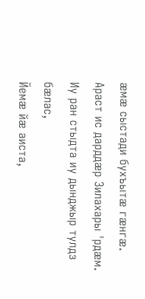æмæ сыстади бухъытæ гæнгæ.
Араст ис дарддæр Зилахары 'рдæм.
Иу ран стыдта иу дынджыр тулдз бæлас,
Йемæ йæ аиста,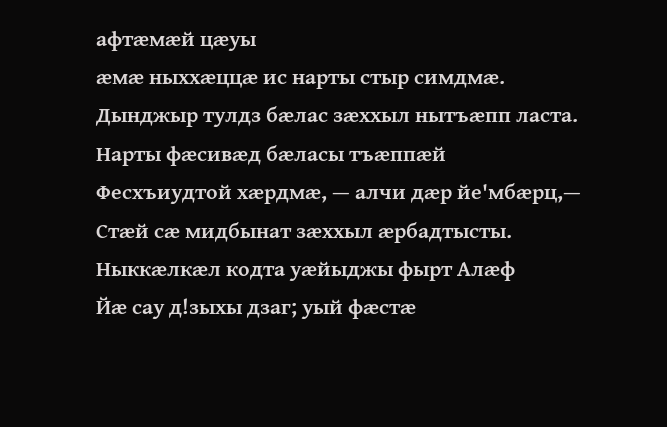афтæмæй цæуы
æмæ ныххæццæ ис нарты стыр симдмæ.
Дынджыр тулдз бæлас зæххыл нытъæпп ласта.
Нарты фæсивæд бæласы тъæппæй
Фесхъиудтой хæрдмæ, — алчи дæр йе'мбæрц,—
Стæй сæ мидбынат зæххыл æрбадтысты.
Ныккæлкæл кодта уæйыджы фырт Алæф
Йæ сау д!зыхы дзаг; уый фæстæ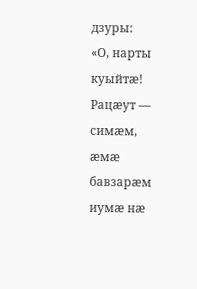дзуры:
«О, нарты куыйтæ! Рацæут — симæм,
æмæ бавзарæм иумæ нæ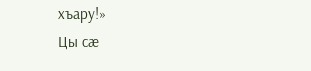хъару!»
Цы сæ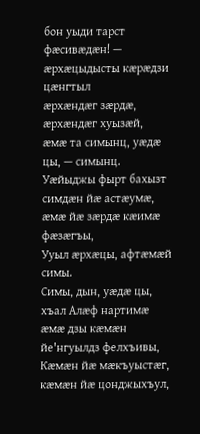бон уыди тарст фæсивæдæн! —
æрхæцыдысты кæрæдзи цæнгтыл
æрхæндæг зæрдæ, æрхæндæг хуызæй,
æмæ та симынц, уæдæ цы, — симынц.
Уæйыджы фырт бахызт симдæн йæ астæумæ,
æмæ йæ зæрдæ кæимæ фæзæгъы,
Ууыл æрхæцы, афтæмæй симы.
Симы, дын, уæдæ цы, хъал Алæф нартимæ
æмæ дзы кæмæн йе'нгуылдз фелхъивы,
Кæмæн йæ мæкъуыстæг, кæмæн йæ цонджыхъул,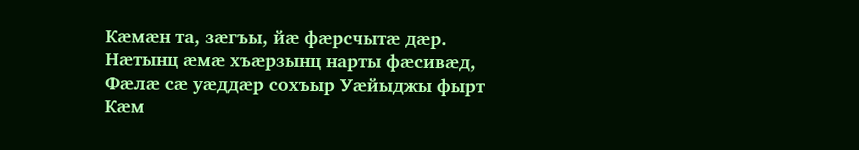Кæмæн та, зæгъы, йæ фæрсчытæ дæр.
Нæтынц æмæ хъæрзынц нарты фæсивæд,
Фæлæ сæ уæддæр сохъыр Уæйыджы фырт
Кæм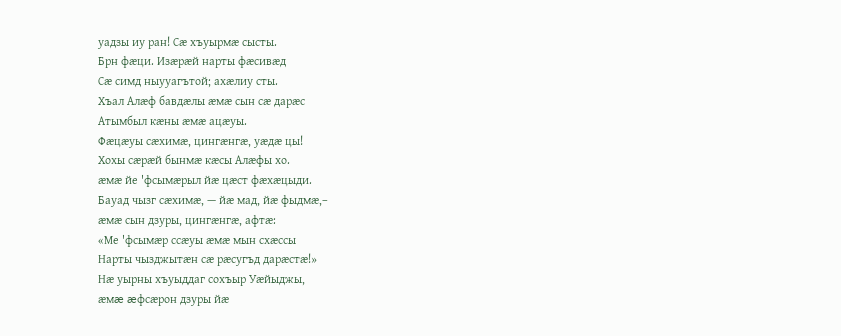уадзы иу ран! Сæ хъуырмæ сысты.
Брн фæци. Изæрæй нарты фæсивæд
Сæ симд ныууагътой; ахæлиу сты.
Хъал Алæф бавдæлы æмæ сын сæ дарæс
Атымбыл кæны æмæ ацæуы.
Фæцæуы сæхимæ, цингæнгæ, уæдæ цы!
Хохы сæрæй бынмæ кæсы Алæфы хо.
æмæ йе 'фсымæрыл йæ цæст фæхæцыди.
Бауад чызг сæхимæ, — йæ мад, йæ фыдмæ,–
æмæ сын дзуры, цингæнгæ, афтæ:
«Ме 'фсымæр ссæуы æмæ мын схæссы
Нарты чызджытæн сæ рæсугъд дарæстæ!»
Нæ уырны хъуыддаг сохъыр Уæйыджы,
æмæ æфсæрон дзуры йæ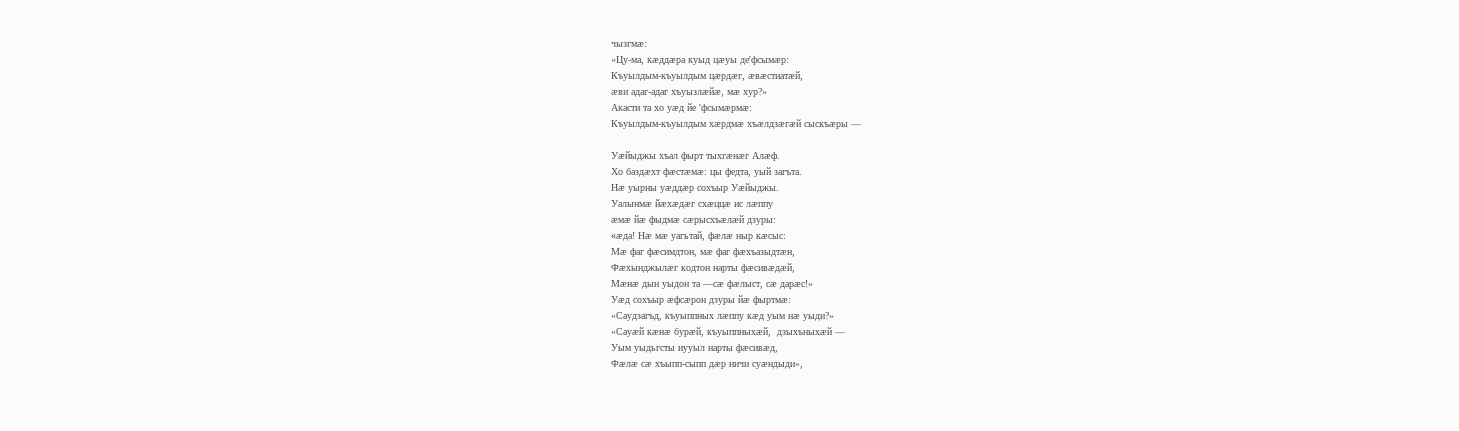чызгмæ:
«Цу-ма, кæддæра куыд цæуы де'фсымæр:
Къуылдым-къуылдым цæрдæг, æвæстиатæй,
æви адаг-адаг хъуызлæйæ, мæ хур?»
Акасти та хо уæд йе 'фсымæрмæ:
Къуылдым-къуылдым хæрдмæ хъæлдзæгæй сыскъæры —

Уæйыджы хъал фырт тыхгæнæг Алæф.
Хо баздæхт фæстæмæ: цы федта, уый загъта.
Нæ уырны уæддæр сохъыр Уæйыджы.
Уалынмæ йæхæдæг схæццæ ис лæппу
æмæ йæ фыдмæ сæрысхъæлæй дзуры:
«æда! Нæ мæ уагьтай, фæлæ ныр кæсыс:
Мæ фаг фæсимдтон, мæ фаг фæхъазыдтæн,
Фæхынджылæг кодтон нарты фæсивæдæй,
Мæнæ дын уыдон та —сæ фæлыст, сæ дарæс!»
Уæд сохъыр æфсæрон дзуры йæ фыртмæ:
«Саудзагъд, къуыппных лæппу кæд уым нæ уыди?»
«Сауæй кæнæ бурæй, къуыппныхæй,  дзыхъныхæй —
Уым уыдьгсты иууыл нарты фæсивæд,
Фæлæ сæ хъыпп-сыпп дæр ничи суæндыди»,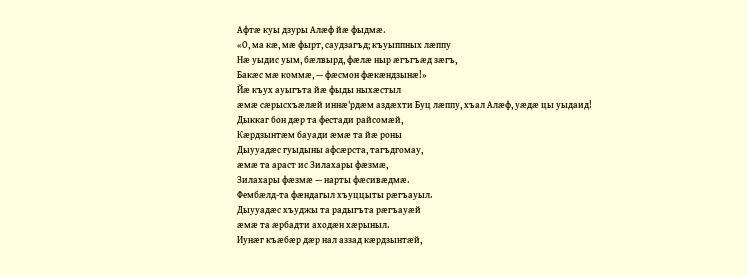Афтæ куы дзуры Алæф йæ фыдмæ.
«О, ма кæ, мæ фырт, саудзагъд; къуыппных лæппу
Нæ уыдис уым, бæлвырд, фæлæ ныр æгъгъæд зæгъ,
Бакæс мæ коммæ, — фæсмон фæкæндзынæ!»
Йæ къух ауыгъта йæ фыды ныхæстыл
æмæ сæрысхъæлæй иннæ'рдæм аздæхти Буц лæппу, хъал Алæф, уæдæ цы уыдаид!
Дыккаг бон дæр та фестади райсомæй,
Кæрдзынтæм бауади æмæ та йæ роны
Дыууадæс гуыдыны афсæрста, тагъдгомау,
æмæ та араст ис Зилахары фæзмæ,
Зилахары фæзмæ — нарты фæсивæдмæ.
Фембæлд-та фæндагыл хъуццыты рæгъауыл.
Дыууадæс хъуджы та радыгъта рæгъауæй
æмæ та æрбадти аходæн хæрыныл.
Иунæг къæбæр дæр нал аззад кæрдзынтæй,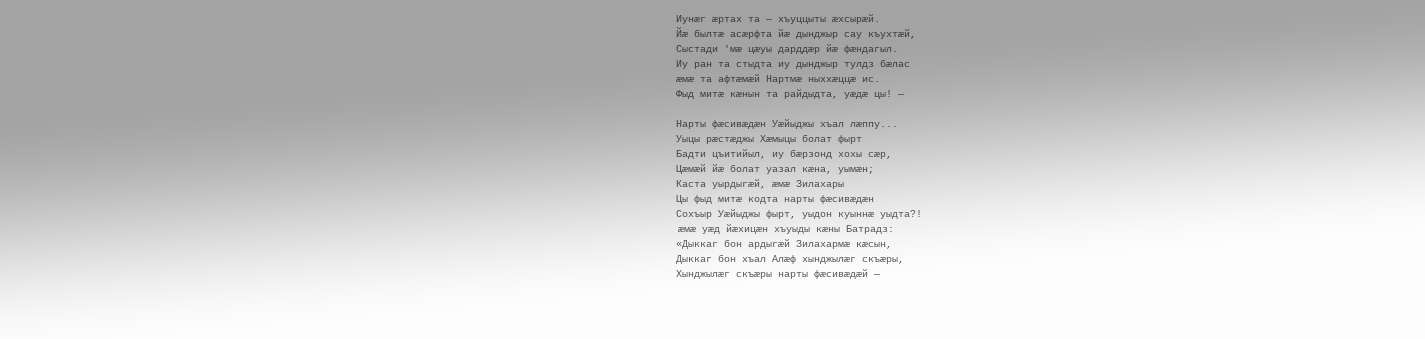Иунæг æртах та — хъуццыты æхсырæй.
Йæ былтæ асæрфта йæ дынджыр сау къухтæй,
Сыстади 'мæ цæуы дарддæр йæ фæндагыл.
Иу ран та стыдта иу дынджыр тулдз бæлас
æмæ та афтæмæй Нартмæ ныххæццæ ис.
Фыд митæ кæнын та райдыдта, уæдæ цы! —

Нарты фæсивæдæн Уæйыджы хъал лæппу...
Уыцы рæстæджы Хæмыцы болат фырт
Бадти цъитийыл, иу бæрзонд хохы сæр,
Цæмæй йæ болат уазал кæна, уымæн;
Каста уырдыгæй, æмæ Зилахары
Цы фыд митæ кодта нарты фæсивæдæн
Сохъыр Уæйыджы фырт, уыдон куыннæ уыдта?!
 æмæ уæд йæхицæн хъуыды кæны Батрадз:
«Дыккаг бон ардыгæй Зилахармæ кæсын,
Дыккаг бон хъал Алæф хынджылæг скъæры,
Хынджылæг скъæры нарты фæсивæдæй —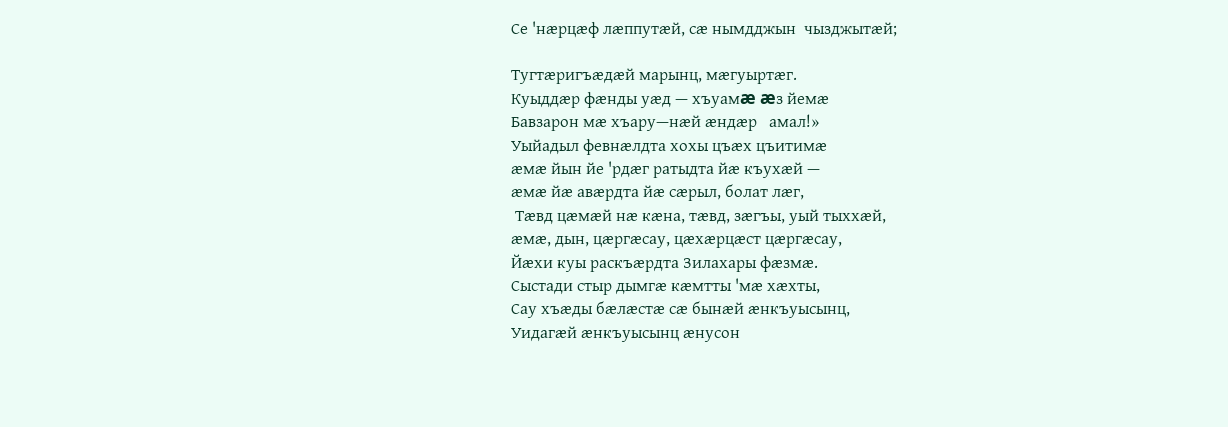Се 'нæрцæф лæппутæй, сæ нымдджын  чызджытæй;

Тугтæригъæдæй марынц, мæгуыртæг.
Куыддæр фæнды уæд — хъуамæ æз йемæ
Бавзарон мæ хъару—нæй æндæр   амал!»
Уыйадыл февнæлдта хохы цъæх цъитимæ
æмæ йын йе 'рдæг ратыдта йæ къухæй —
æмæ йæ авæрдта йæ сæрыл, болат лæг,
 Тæвд цæмæй нæ кæна, тæвд, зæгъы, уый тыххæй,
æмæ, дын, цæргæсау, цæхæрцæст цæргæсау,
Йæхи куы раскъæрдта Зилахары фæзмæ.
Сыстади стыр дымгæ кæмтты 'мæ хæхты,
Сау хъæды бæлæстæ сæ бынæй æнкъуысынц,
Уидагæй æнкъуысынц æнусон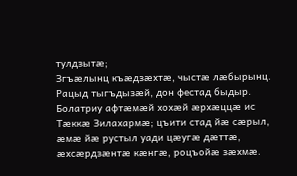тулдзытæ;
Згъæлынц къæдзæхтæ, чыстæ лæбырынц.
Рацыд тыгъдызæй, дон фестад быдыр.
Болатриу афтæмæй хохæй æрхæццæ ис
Тæккæ Зилахармæ; цъити стад йæ сæрыл,
æмæ йæ рустыл уади цæугæ дæттæ,
æхсæрдзæнтæ кæнгæ, роцъойæ зæхмæ.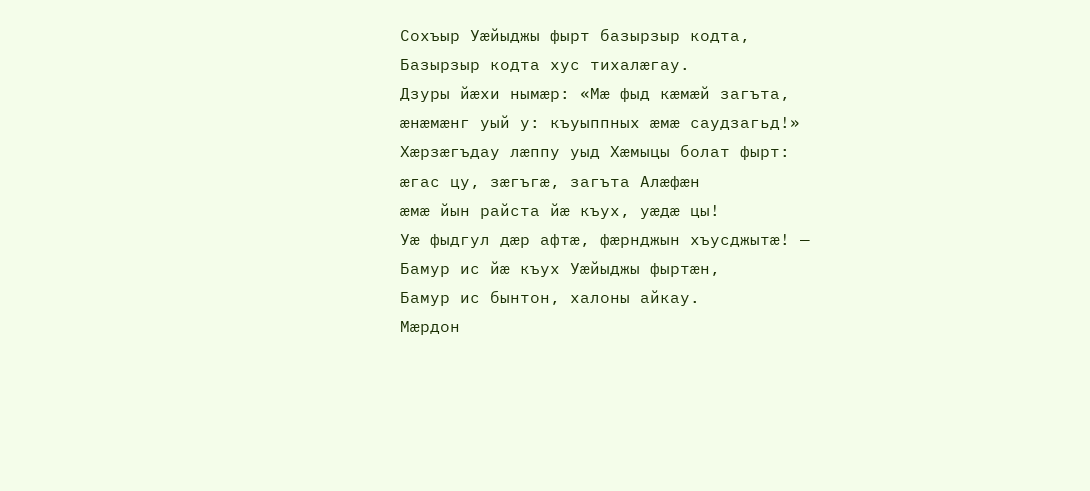Сохъыр Уæйыджы фырт базырзыр кодта,
Базырзыр кодта хус тихалæгау.
Дзуры йæхи нымæр: «Мæ фыд кæмæй загъта,
æнæмæнг уый у: къуыппных æмæ саудзагьд!»
Хæрзæгъдау лæппу уыд Хæмыцы болат фырт:
æгас цу, зæгъгæ, загъта Алæфæн
æмæ йын райста йæ къух, уæдæ цы!
Уæ фыдгул дæр афтæ, фæрнджын хъусджытæ! —
Бамур ис йæ къух Уæйыджы фыртæн,
Бамур ис бынтон, халоны айкау.
Мæрдон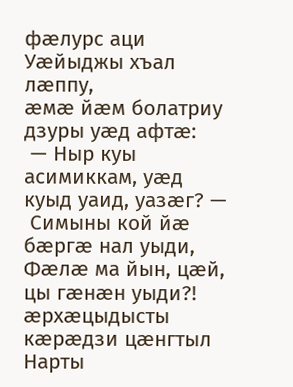фæлурс аци Уæйыджы хъал лæппу,
æмæ йæм болатриу дзуры уæд афтæ:
 — Ныр куы асимиккам, уæд куыд уаид, уазæг? —
 Симыны кой йæ бæргæ нал уыди,
Фæлæ ма йын, цæй, цы гæнæн уыди?!
æрхæцыдысты кæрæдзи цæнгтыл
Нарты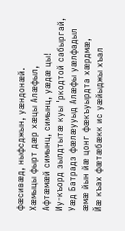фæсивæд, ныфсджын, уæндонæй.
Хæмыцы фырт дæр хæцы Алæфыл,
Афтæмæй симынц, симынц, уæдæ цы!
Иу-къорд зылдтытæ куы 'ркодтой сабыргай,
Уæд Батрадз фæлæууыд Алæфы уæлфадыл
æмæ йын йæ цонг фæкъуырдта хæрдмæ,
Йæ къах фæтæбæкк ис уæйыджы хъал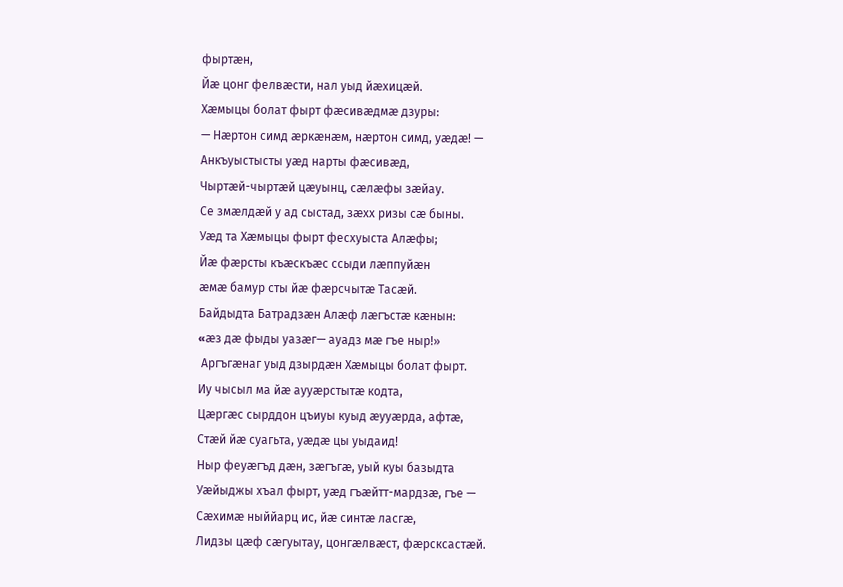фыртæн,
Йæ цонг фелвæсти, нал уыд йæхицæй.
Хæмыцы болат фырт фæсивæдмæ дзуры:
— Нæртон симд æркæнæм, нæртон симд, уæдæ! —
Анкъуыстысты уæд нарты фæсивæд,
Чыртæй-чыртæй цæуынц, сæлæфы зæйау.
Се змæлдæй у ад сыстад, зæхх ризы сæ быны.
Уæд та Хæмыцы фырт фесхуыста Алæфы;
Йæ фæрсты къæскъæс ссыди лæппуйæн
æмæ бамур сты йæ фæрсчытæ Тасæй.
Байдыдта Батрадзæн Алæф лæгъстæ кæнын:
«æз дæ фыды уазæг— ауадз мæ гъе ныр!»
 Аргъгæнаг уыд дзырдæн Хæмыцы болат фырт.
Иу чысыл ма йæ аууæрстытæ кодта,
Цæргæс сырддон цъиуы куыд æууæрда, афтæ,
Стæй йæ суагьта, уæдæ цы уыдаид!
Ныр феуæгъд дæн, зæгъгæ, уый куы базыдта
Уæйыджы хъал фырт, уæд гъæйтт-мардзæ, гъе —
Сæхимæ ныййарц ис, йæ синтæ ласгæ,
Лидзы цæф сæгуытау, цонгæлвæст, фæрсксастæй.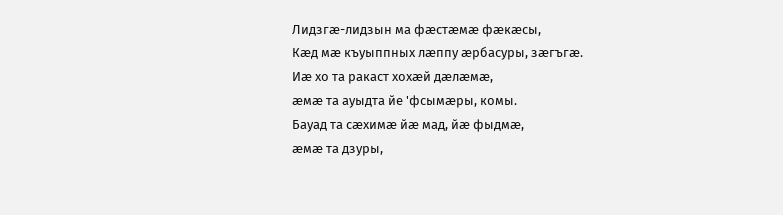Лидзгæ-лидзын ма фæстæмæ фæкæсы,
Кæд мæ къуыппных лæппу æрбасуры, зæгъгæ.
Иæ хо та ракаст хохæй дæлæмæ,
æмæ та ауыдта йе 'фсымæры, комы.
Бауад та сæхимæ йæ мад, йæ фыдмæ,
æмæ та дзуры,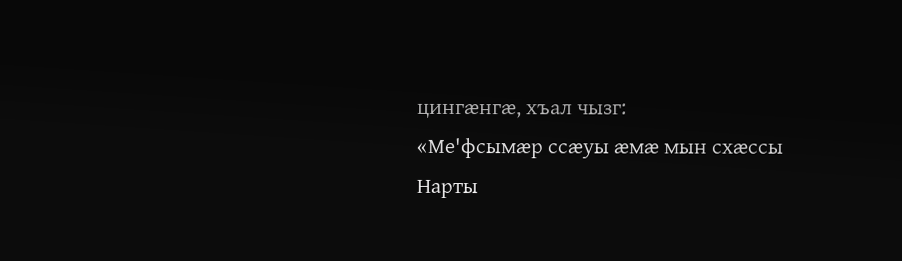цингæнгæ, хъал чызг:
«Ме'фсымæр ссæуы æмæ мын схæссы
Нарты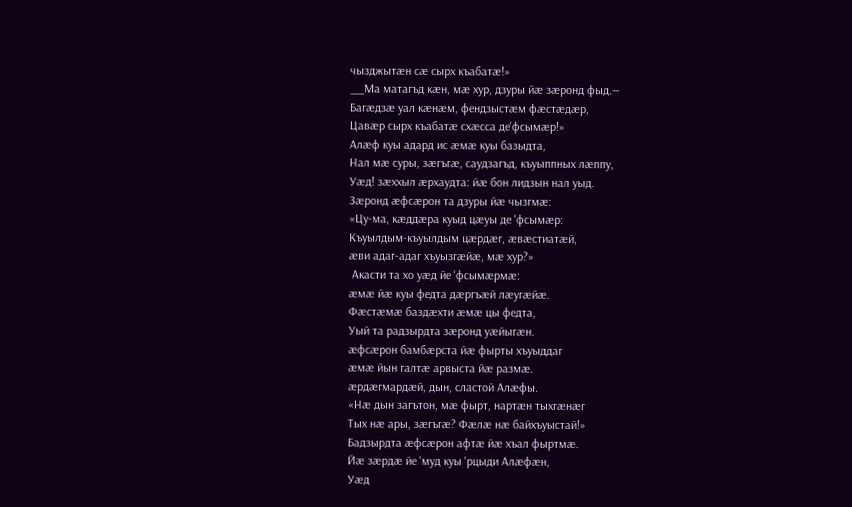чызджытæн сæ сырх къабатæ!»
__Ма матагъд кæн, мæ хур, дзуры йæ зæронд фыд.—
Багæдзæ уал кæнæм, фендзыстæм фæстæдæр,
Цавæр сырх къабатæ схæсса де'фсымæр!»
Алæф куы адард ис æмæ куы базыдта,
Нал мæ суры, зæгъгæ, саудзагъд, къуыппных лæппу,
Уæд! зæххыл æрхаудта: йæ бон лидзын нал уыд.
Зæронд æфсæрон та дзуры йæ чызгмæ:
«Цу-ма, кæддæра куыд цæуы де 'фсымæр:
Къуылдым-къуылдым цæрдæг, æвæстиатæй,
æви адаг-адаг хъуызгæйæ, мæ хур?»
 Акасти та хо уæд йе 'фсымæрмæ:
æмæ йæ куы федта дæргъæй лæугæйæ.
Фæстæмæ баздæхти æмæ цы федта,
Уый та радзырдта зæронд уæйыгæн.
æфсæрон бамбæрста йæ фырты хъуыддаг
æмæ йын галтæ арвыста йæ размæ.
æрдæгмардæй, дын, сластой Алæфы.
«Нæ дын загътон, мæ фырт, нартæн тыхгæнæг
Тых нæ ары, зæгъгæ? Фæлæ нæ байхъуыстай!»
Бадзырдта æфсæрон афтæ йæ хъал фыртмæ.
Йæ зæрдæ йе 'муд куы 'рцыди Алæфæн,
Уæд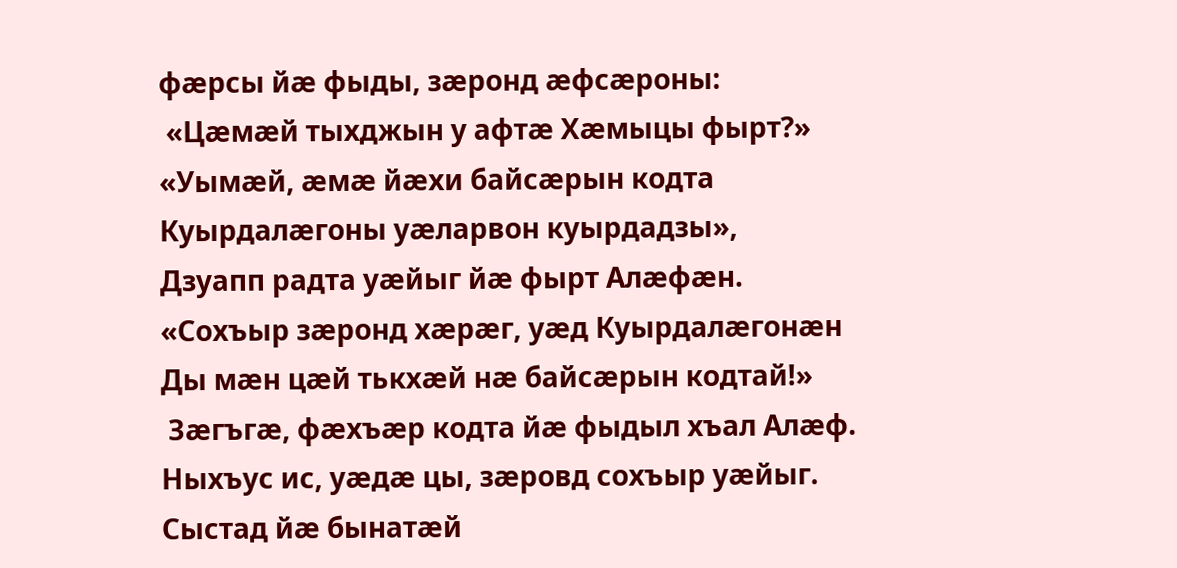фæрсы йæ фыды, зæронд æфсæроны:
 «Цæмæй тыхджын у афтæ Хæмыцы фырт?»
«Уымæй, æмæ йæхи байсæрын кодта
Куырдалæгоны уæларвон куырдадзы»,
Дзуапп радта уæйыг йæ фырт Алæфæн.
«Сохъыр зæронд хæрæг, уæд Куырдалæгонæн
Ды мæн цæй тькхæй нæ байсæрын кодтай!»
 Зæгъгæ, фæхъæр кодта йæ фыдыл хъал Алæф.
Ныхъус ис, уæдæ цы, зæровд сохъыр уæйыг.
Сыстад йæ бынатæй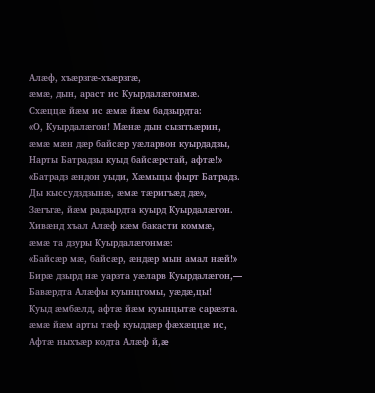Алæф, хъæрзгæ-хъæрзгæ,
æмæ, дын, араст ис Куырдалæгонмæ.
Схæццæ йæм ис æмæ йæм бадзырдта:
«О, Куырдалæгон! Мæнæ дын сызггьæрин,
æмæ мæн дæр байсæр уæларвон куырдадзы,
Нарты Батрадзы куыд байсæрстай, афтæ!»
«Батрадз æндон уыди, Хæмыцы фырт Батрадз.
Ды кыссудздзынæ, æмæ тæригъæд дæ»,
Зæгъгæ, йæм радзырдта куырд Куырдалæгон.
Хивæнд хъал Алæф кæм бакасти коммæ,
æмæ та дзуры Куырдалæгонмæ:
«Байсæр мæ, байсæр, æндæр мын амал нæй!»
Бирæ дзырд нæ уарзта уæларв Куырдалæгон,—
Бавæрдта Алæфы куынцгомы, уæдæ,цы!
Куыд æмбæлд, афтæ йæм куынцытæ сарæзта.
æмæ йæм арты тæф куыддæр фæхæццæ ис,
Афтæ ныхъæр кодта Алæф й,æ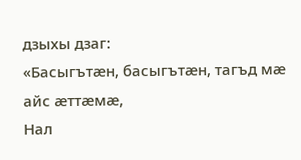дзыхы дзаг:
«Басыгътæн, басыгътæн, тагъд мæ айс æттæмæ,
Нал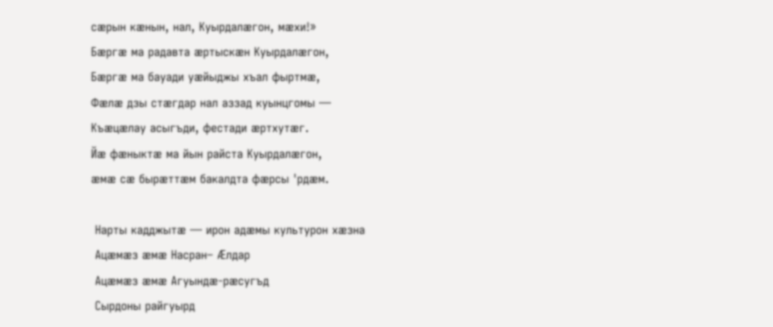сæрын кæнын, нал, Куырдалæгон, мæхи!»
Бæргæ ма радавта æртыскæн Куырдалæгон,
Бæргæ ма бауади уæйыджы хъал фыртмæ,
Фæлæ дзы стæгдар нал аззад куынцгомы —
Къæцæлау асыгъди, фестади æртхутæг.
Йæ фæныктæ ма йын райста Куырдалæгон,
æмæ сæ бырæттæм бакалдта фæрсы 'рдæм.

 Нарты кадджытæ — ирон адæмы культурон хæзна
 Ацæмæз æмæ Насран– Æлдар
 Ацæмæз æмæ Агуындæ-рæсугъд
 Сырдоны райгуырд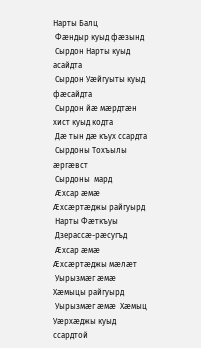Нарты Балц
 Фæндыр куыд фæзынд
 Сырдон Нарты куыд асайдта
 Сырдон Уæйгуыты куыд фæсайдта
 Сырдон йæ мæрдтæн хист куыд кодта
 Дæ тын дæ къух ссардта
 Сырдоны Тохъылы æргæвст
 Сырдоны  мард
 Æхсар æмæ Æхсæртæджы райгуырд
 Нарты Фæткъуы
 Дзерассæ-рæсугъд
 Æхсар æмæ Æхсæртæджы мæлæт
 Уырызмæг æмæ Хæмыцы райгуырд
 Уырызмæг æмæ  Хæмыц Уæрхæджы куыд  ссардтой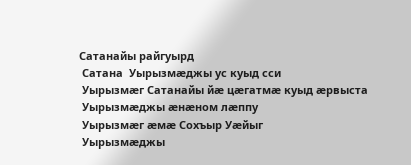Сатанайы райгуырд
 Сатана  Уырызмæджы ус куыд сси
 Уырызмæг Сатанайы йæ цæгатмæ куыд æрвыста
 Уырызмæджы æнæном лæппу
 Уырызмæг æмæ Сохъыр Уæйыг
 Уырызмæджы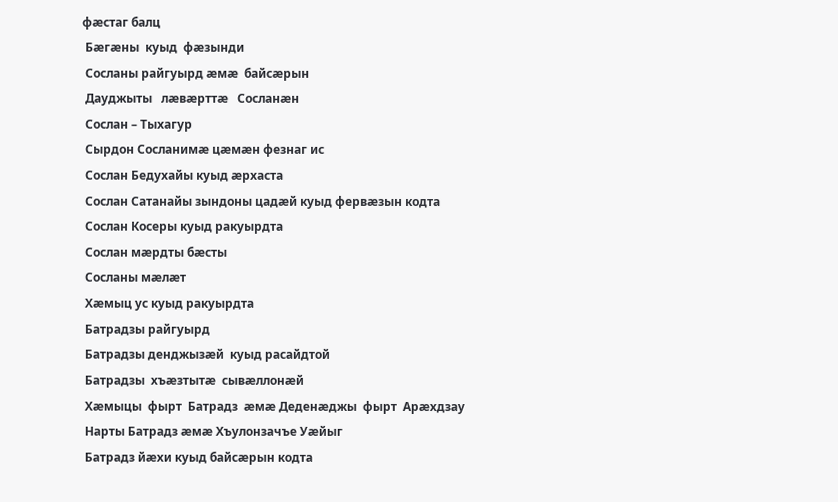фæстаг балц
 Бæгæны  куыд  фæзынди
 Сосланы райгуырд æмæ  байсæрын
 Дауджыты   лæвæрттæ   Сосланæн
 Сослан – Тыхагур
 Сырдон Сосланимæ цæмæн фезнаг ис
 Сослан Бедухайы куыд æрхаста
 Сослан Сатанайы зындоны цадæй куыд фервæзын кодта
 Сослан Косеры куыд ракуырдта
 Сослан мæрдты бæсты
 Сосланы мæлæт
 Хæмыц ус куыд ракуырдта
 Батрадзы райгуырд
 Батрадзы денджызæй  куыд расайдтой
 Батрадзы  хъæзтытæ  сывæллонæй
 Хæмыцы  фырт  Батрадз  æмæ Деденæджы  фырт  Арæхдзау
 Нарты Батрадз æмæ Хъулонзачъе Уæйыг
 Батрадз йæхи куыд байсæрын кодта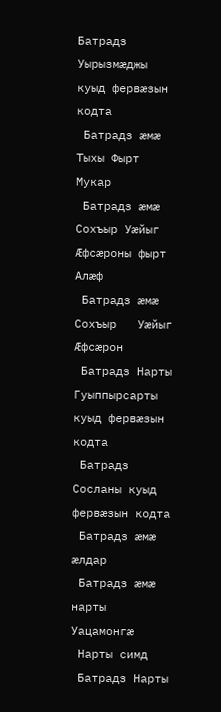Батрадз  Уырызмæджы  куыд фервæзын кодта
 Батрадз æмæ Тыхы Фырт Мукар
 Батрадз æмæ Сохъыр Уæйыг Æфсæроны фырт Алæф
 Батрадз æмæ Сохъыр   Уæйыг Æфсæрон
 Батрадз Нарты Гуыппырсарты куыд фервæзын кодта
 Батрадз Сосланы куыд фервæзын кодта
 Батрадз æмæ æлдар
 Батрадз æмæ нарты Уацамонгæ
 Нарты симд
 Батрадз Нарты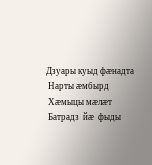Дзуары куыд фæнадта
 Нарты æмбырд
 Хæмыцы мæлæт
 Батрадз  йæ  фыды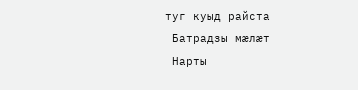туг куыд райста
 Батрадзы мæлæт
 Нарты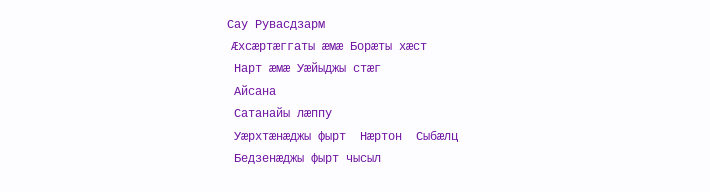Сау Рувасдзарм
 Æхсæртæггаты æмæ Борæты хæст
 Нарт æмæ Уæйыджы стæг
 Айсана
 Сатанайы лæппу
 Уæрхтæнæджы фырт  Нæртон  Сыбæлц
 Бедзенæджы фырт чысыл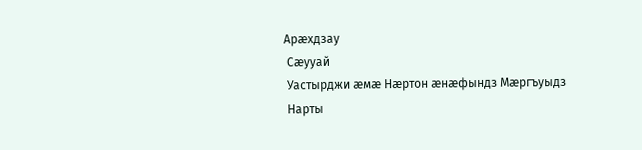Арæхдзау
 Сæууай
 Уастырджи æмæ Нæртон æнæфындз Мæргъуыдз
 Нарты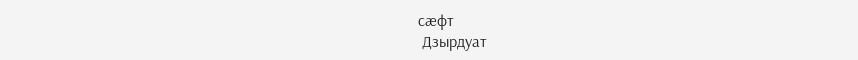сæфт
 Дзырдуат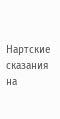Нартские сказания на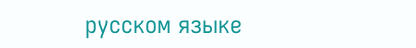русском языке